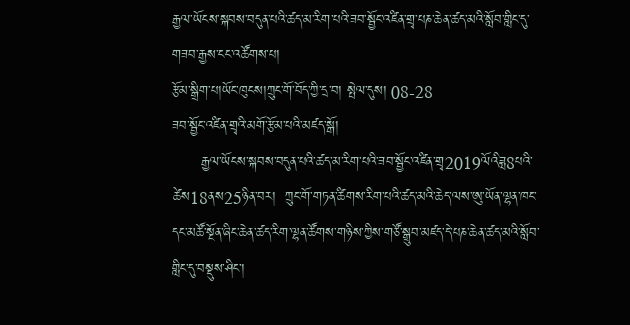རྒྱལ་ཡོངས་སྐབས་བདུན་པའི་ཚད་མ་རིག་པའི་ཟབ་སྦྱོང་འཛིན་གྲྭ་པཎ་ཆེན་ཚད་མའི་སློབ་གླིང་དུ་གཟབ་རྒྱས་ངང་འཚོགས་པ།
རྩོམ་སྒྲིག་པ།ཡོང་ཁུངས།ཀྲུང་གོ་བོད་ཀྱི་དྲ་བ། སྤེལ་དུས། 08-28
ཟབ་སྦྱོང་འཛིན་གྲྭའི་མགོ་རྩོམ་པའི་མཛད་སྒོ།
      རྒྱལ་ཡོངས་སྐབས་བདུན་པའི་ཚད་མ་རིག་པའི་ཟབ་སྦྱོང་འཛིན་གྲྭ2019ལོའིཟླ8པའི་ཚེས18ནས25ཉིན་བར།  ཀྲུང་གོ་གཏན་ཚིགས་རིག་པའི་ཚད་མའི་ཆེད་ལས་ཨུ་ཡོན་ལྷན་ཁང་དང་མཚོ་སྔོན་ཞིང་ཆེན་ཚད་རིག་ལྷན་ཚོགས་གཉིས་ཀྱིས་གཙོ་སྒྲུབ་མཛད་དེ་པཎ་ཆེན་ཚད་མའི་སློབ་གླིང་དུ་བསྡུས་ཤིང་།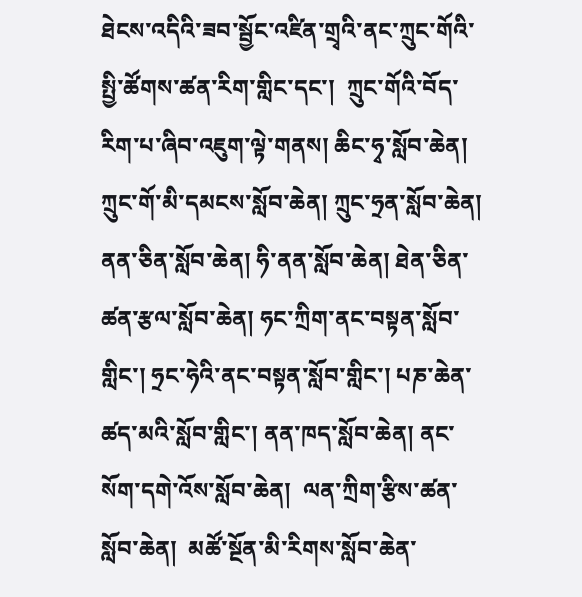ཐེངས་འདིའི་ཟབ་སྦྱོང་འཛིན་གྲྭའི་ནང་ཀྲུང་གོའི་སྤྱི་ཚོགས་ཚན་རིག་གླིང་དང་།  ཀྲུང་གོའི་བོད་རིག་པ་ཞིབ་འཇུག་ལྟེ་གནས། ཆིང་ཧྭ་སློབ་ཆེན། ཀྲུང་གོ་མི་དམངས་སློབ་ཆེན། ཀྲུང་ཧྲན་སློབ་ཆེན། ནན་ཅིན་སློབ་ཆེན། ཧི་ནན་སློབ་ཆེན། ཐེན་ཅིན་ཚན་རྩལ་སློབ་ཆེན། ཧང་ཀྲིག་ནང་བསྟན་སློབ་གླིང་། ཧྲང་ཧེའི་ནང་བསྟན་སློབ་གླིང་། པཎ་ཆེན་ཚད་མའི་སློབ་གླིང་། ནན་ཁད་སློབ་ཆེན། ནང་སོག་དགེ་འོས་སློབ་ཆེན།  ལན་ཀྲིག་རྩིས་ཚན་སློབ་ཆེན།  མཚོ་སྔོན་མི་རིགས་སློབ་ཆེན་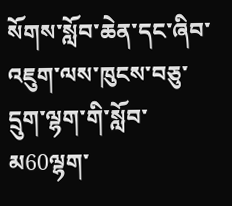སོགས་སློབ་ཆེན་དང་ཞིབ་འཇུག་ལས་ཁུངས་བཅུ་དྲུག་ལྷག་གི་སློབ་མ60ལྷག་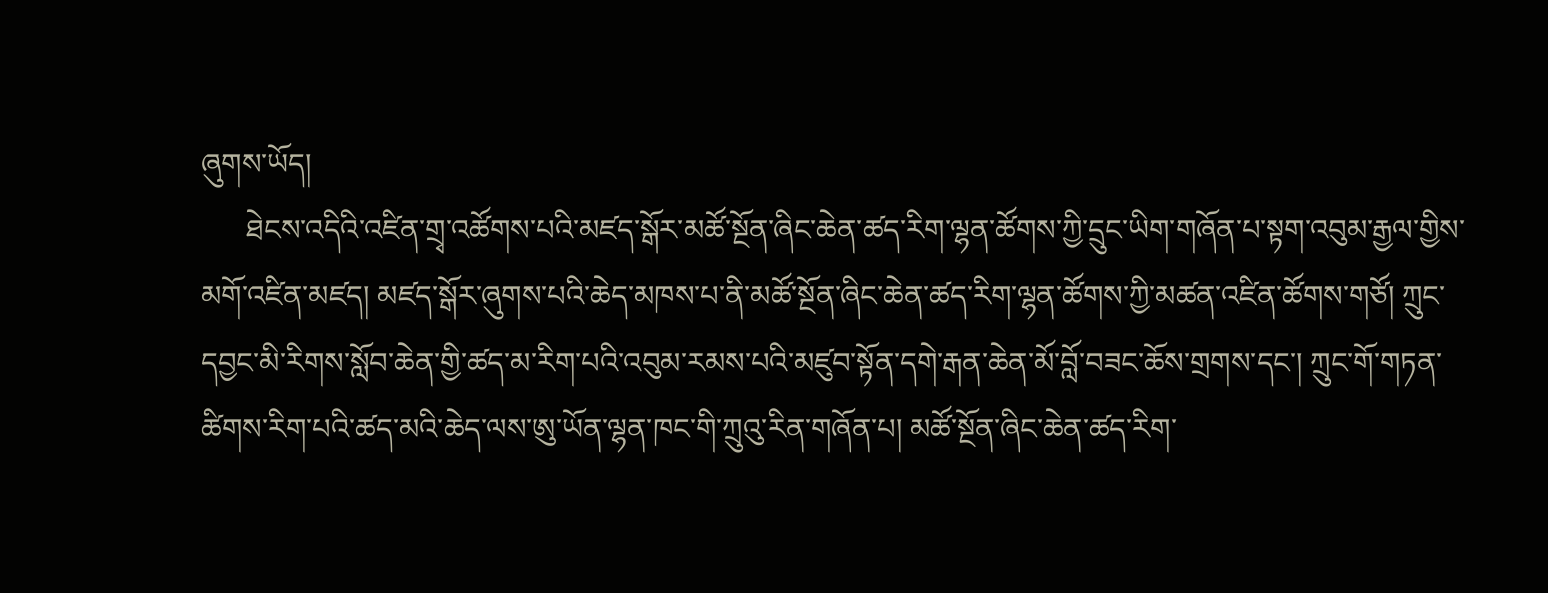ཞུགས་ཡོད།
      ཐེངས་འདིའི་འཛིན་གྲྭ་འཚོགས་པའི་མཛད་སྒོར་མཚོ་སྔོན་ཞིང་ཆེན་ཚད་རིག་ལྷན་ཚོགས་ཀྱི་དྲུང་ཡིག་གཞོན་པ་སྟག་འབུམ་རྒྱལ་གྱིས་མགོ་འཛིན་མཛད། མཛད་སྒོར་ཞུགས་པའི་ཆེད་མཁས་པ་ནི་མཚོ་སྔོན་ཞིང་ཆེན་ཚད་རིག་ལྷན་ཚོགས་ཀྱི་མཚན་འཛིན་ཚོགས་གཙོ། ཀྲུང་དབྱང་མི་རིགས་སློབ་ཆེན་གྱི་ཚད་མ་རིག་པའི་འབུམ་རམས་པའི་མཛུབ་སྟོན་དགེ་རྒན་ཆེན་མོ་བློ་བཟང་ཆོས་གྲགས་དང་། ཀྲུང་གོ་གཏན་ཚིགས་རིག་པའི་ཚད་མའི་ཆེད་ལས་ཨུ་ཡོན་ལྷན་ཁང་གི་ཀྲུའུ་རིན་གཞོན་པ། མཚོ་སྔོན་ཞིང་ཆེན་ཚད་རིག་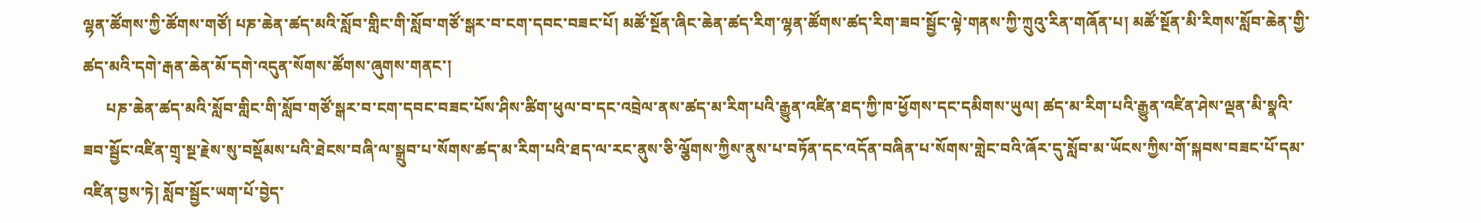ལྷན་ཚོགས་ཀྱི་ཚོགས་གཙོ། པཎ་ཆེན་ཚད་མའི་སློབ་གླིང་གི་སློབ་གཙོ་སྒར་བ་ངག་དབང་བཟང་པོ། མཚོ་སྔོན་ཞིང་ཆེན་ཚད་རིག་ལྷན་ཚོགས་ཚད་རིག་ཟབ་སྦྱོང་ལྟེ་གནས་ཀྱི་ཀྲུའུ་རིན་གཞོན་པ། མཚོ་སྔོན་མི་རིགས་སློབ་ཆེན་གྱི་ཚད་མའི་དགེ་རྒན་ཆེན་མོ་དགེ་འདུན་སོགས་ཚོགས་ཞུགས་གནང་།
      པཎ་ཆེན་ཚད་མའི་སློབ་གླིང་གི་སློབ་གཙོ་སྒར་བ་ངག་དབང་བཟང་པོས་ཤིས་ཚིག་ཕུལ་བ་དང་འབྲེལ་ནས་ཚད་མ་རིག་པའི་རྒྱུན་འཛིན་ཐད་ཀྱི་ཁ་ཕྱོགས་དང་དམིགས་ཡུལ། ཚད་མ་རིག་པའི་རྒྱུན་འཛིན་ཤེས་ལྡན་མི་སྣའི་ཟབ་སྦྱོང་འཛིན་གྲྭ་སྔ་རྗེས་སུ་བསྡོམས་པའི་ཐེངས་བཞི་ལ་སྒྲུབ་པ་སོགས་ཚད་མ་རིག་པའི་ཐད་ལ་རང་ནུས་ཅི་ལྕོགས་ཀྱིས་ནུས་པ་བཏོན་དང་འདོན་བཞིན་པ་སོགས་གླེང་བའི་ཞོར་དུ་སློབ་མ་ཡོངས་ཀྱིས་གོ་སྐབས་བཟང་པོ་དམ་འཛིན་བྱས་ཏེ། སློབ་སྦྱོང་ཡག་པོ་བྱེད་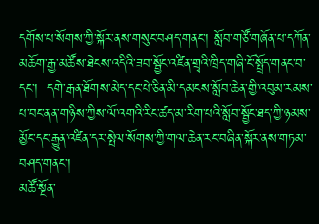དགོས་པ་སོགས་ཀྱི་སྐོར་ནས་གསུང་བཤད་གནང་། སློབ་གཙོ་གཞོན་པ་དཀོན་མཆོག་རྒྱ་མཚོས་ཐེངས་འདིའི་ཟབ་སྦྱོང་འཛིན་གྲྭའི་ཁྲིད་གཞི་ངོ་སྤྲོད་གནང་བ་དང་།  དགེ་རྒན་ཐོགས་མེད་དང་པེ་ཅིན་མི་དམངས་སློབ་ཆེན་གྱི་འབུམ་རམས་པ་བང་ནན་གཉིས་ཀྱིས་ལོ་འགའི་རིང་ཚད་མ་རིག་པའི་སློབ་སྦྱོང་ཐད་ཀྱི་ཉམས་མྱོང་དང་རྒྱུན་འཛིན་དར་སྤེལ་སོགས་ཀྱི་གལ་ཆེན་རང་བཞིན་སྐོར་ནས་གཏམ་བཤད་གནང་།
མཚོ་སྔོན་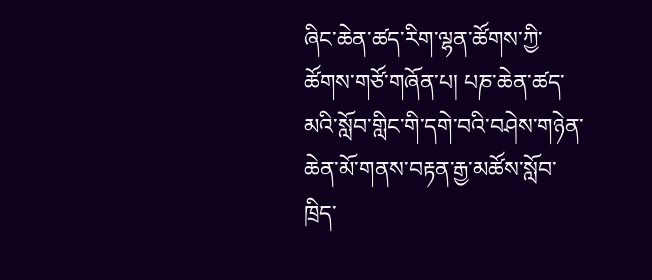ཞིང་ཆེན་ཚད་རིག་ལྷན་ཚོགས་ཀྱི་ཚོགས་གཙོ་གཞོན་པ། པཎ་ཆེན་ཚད་མའི་སློབ་གླིང་གི་དགེ་བའི་བཤེས་གཉེན་ཆེན་མོ་གནས་བརྟན་རྒྱ་མཚོས་སློབ་ཁྲིད་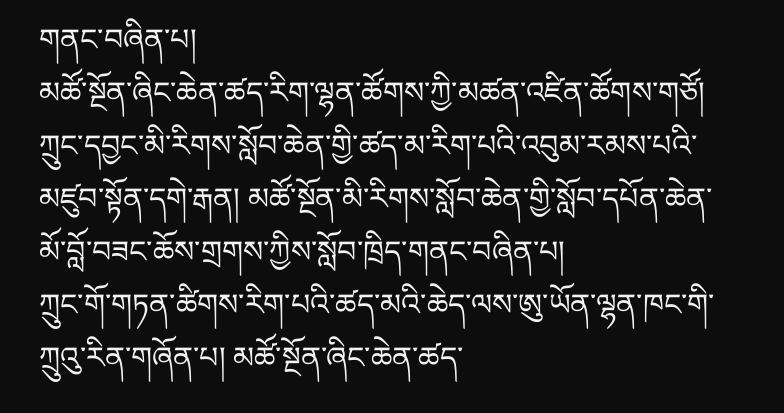གནང་བཞིན་པ།
མཚོ་སྔོན་ཞིང་ཆེན་ཚད་རིག་ལྷན་ཚོགས་ཀྱི་མཚན་འཛིན་ཚོགས་གཙོ། ཀྲུང་དབྱང་མི་རིགས་སློབ་ཆེན་གྱི་ཚད་མ་རིག་པའི་འབུམ་རམས་པའི་མཛུབ་སྟོན་དགེ་རྒན། མཚོ་སྔོན་མི་རིགས་སློབ་ཆེན་གྱི་སློབ་དཔོན་ཆེན་མོ་བློ་བཟང་ཆོས་གྲགས་ཀྱིས་སློབ་ཁྲིད་གནང་བཞིན་པ།
ཀྲུང་གོ་གཏན་ཚིགས་རིག་པའི་ཚད་མའི་ཆེད་ལས་ཨུ་ཡོན་ལྷན་ཁང་གི་ཀྲུའུ་རིན་གཞོན་པ། མཚོ་སྔོན་ཞིང་ཆེན་ཚད་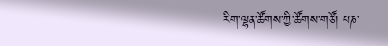རིག་ལྷན་ཚོགས་ཀྱི་ཚོགས་གཙོ། པཎ་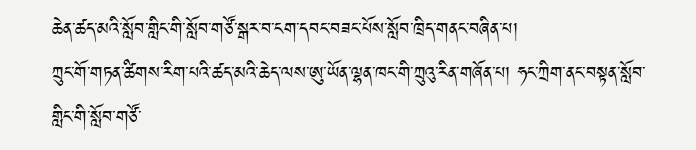ཆེན་ཚད་མའི་སློབ་གླིང་གི་སློབ་གཙོ་སྒར་བ་ངག་དབང་བཟང་པོས་སློབ་ཁྲིད་གནང་བཞིན་པ།
ཀྲུང་གོ་གཏན་ཚིགས་རིག་པའི་ཚད་མའི་ཆེད་ལས་ཨུ་ཡོན་ལྷན་ཁང་གི་ཀྲུའུ་རིན་གཞོན་པ། ཧང་ཀྲིག་ནང་བསྟན་སློབ་གླིང་གི་སློབ་གཙོ་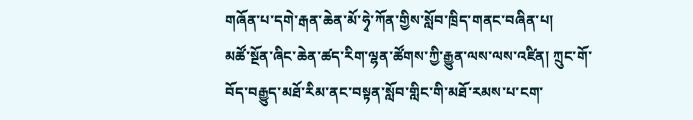གཞོན་པ་དགེ་རྒན་ཆེན་མོ་ཧྭེ་ཀོན་གྱིས་སློབ་ཁྲིད་གནང་བཞིན་པ།
མཚོ་སྔོན་ཞིང་ཆེན་ཚད་རིག་ལྷན་ཚོགས་ཀྱི་རྒྱུན་ལས་ལས་འཛིན། ཀྲུང་གོ་བོད་བརྒྱུད་མཐོ་རིམ་ནང་བསྟན་སློབ་གླིང་གི་མཐོ་རམས་པ་ངག་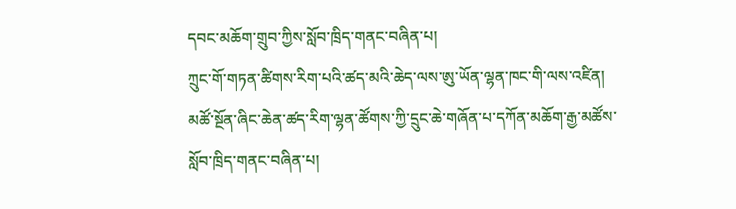དབང་མཆོག་གྲུབ་ཀྱིས་སློབ་ཁྲིད་གནང་བཞིན་པ།
ཀྲུང་གོ་གཏན་ཚིགས་རིག་པའི་ཚད་མའི་ཆེད་ལས་ཨུ་ཡོན་ལྷན་ཁང་གི་ལས་འཛིན། མཚོ་སྔོན་ཞིང་ཆེན་ཚད་རིག་ལྷན་ཚོགས་ཀྱི་དྲུང་ཆེ་གཞོན་པ་དཀོན་མཆོག་རྒྱ་མཚོས་སློབ་ཁྲིད་གནང་བཞིན་པ།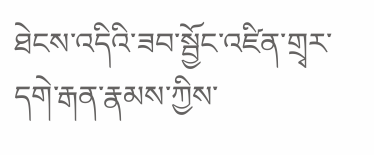ཐེངས་འདིའི་ཟབ་སྦྱོང་འཛིན་གྲྭར་དགེ་རྒན་རྣམས་ཀྱིས་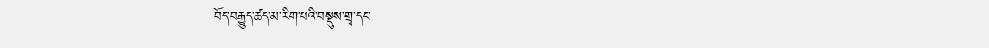བོད་བརྒྱུད་ཚད་མ་རིག་པའི་བསྡུས་གྲྭ་དང་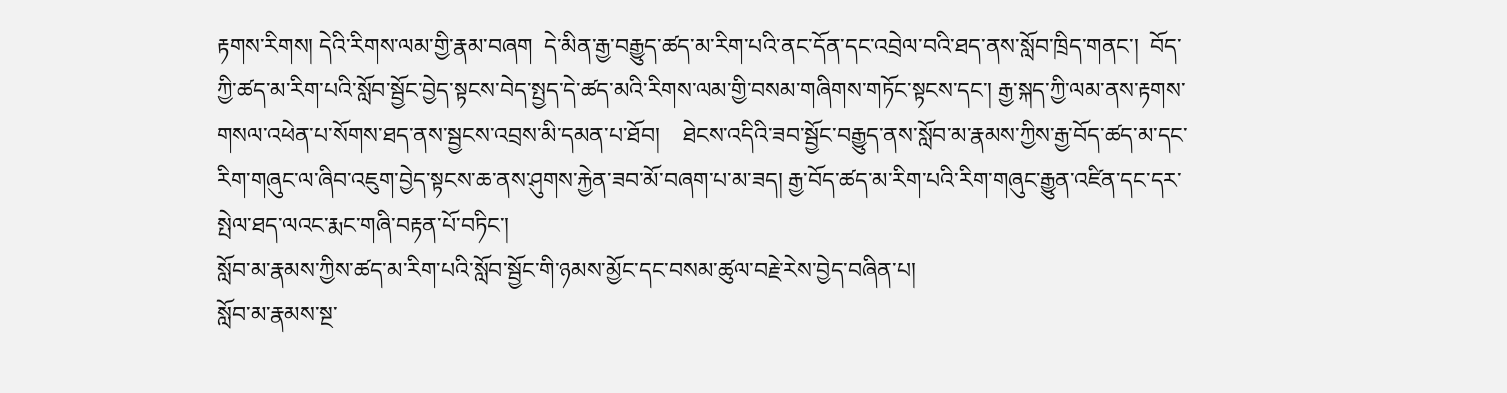རྟགས་རིགས། དེའི་རིགས་ལམ་གྱི་རྣམ་བཞག  དེ་མིན་རྒྱ་བརྒྱུད་ཚད་མ་རིག་པའི་ནང་དོན་དང་འབྲེལ་བའི་ཐད་ནས་སློབ་ཁྲིད་གནང་།  བོད་ཀྱི་ཚད་མ་རིག་པའི་སློབ་སྦྱོང་བྱེད་སྟངས་བེད་སྤྱད་དེ་ཚད་མའི་རིགས་ལམ་གྱི་བསམ་གཞིགས་གཏོང་སྟངས་དང་། རྒྱ་སྐད་ཀྱི་ལམ་ནས་རྟགས་གསལ་འཕེན་པ་སོགས་ཐད་ནས་སྦྱངས་འབྲས་མི་དམན་པ་ཐོབ།    ཐེངས་འདིའི་ཟབ་སྦྱོང་བརྒྱུད་ནས་སློབ་མ་རྣམས་ཀྱིས་རྒྱ་བོད་ཚད་མ་དང་རིག་གཞུང་ལ་ཞིབ་འཇུག་བྱེད་སྟངས་ཆ་ནས་ཤུགས་རྐྱེན་ཟབ་མོ་བཞག་པ་མ་ཟད། རྒྱ་བོད་ཚད་མ་རིག་པའི་རིག་གཞུང་རྒྱུན་འཛིན་དང་དར་སྤེལ་ཐད་ལའང་རྨང་གཞི་བརྟན་པོ་བཏིང་།
སློབ་མ་རྣམས་ཀྱིས་ཚད་མ་རིག་པའི་སློབ་སྦྱོང་གི་ཉམས་མྱོང་དང་བསམ་ཚུལ་བརྗེ་རེས་བྱེད་བཞིན་པ།
སློབ་མ་རྣམས་སྔ་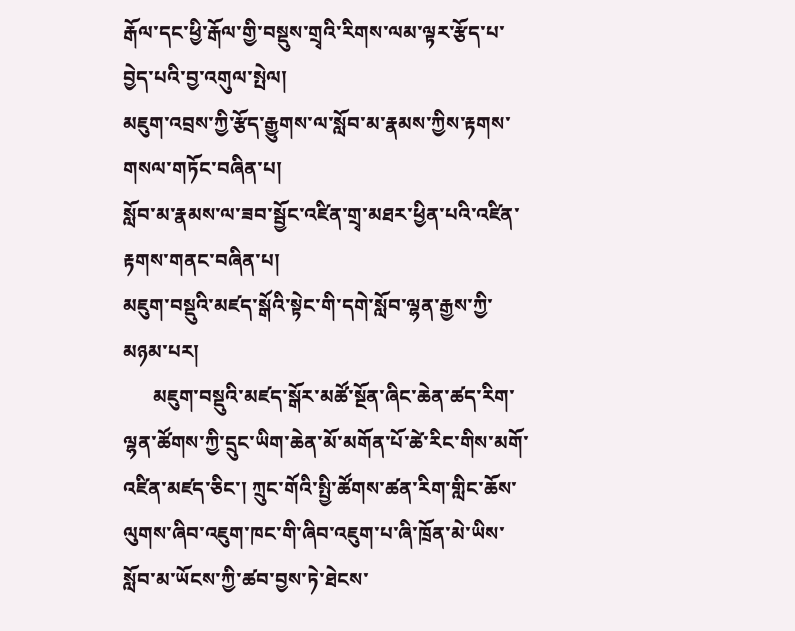རྒོལ་དང་ཕྱི་རྒོལ་གྱི་བསྡུས་གྲྭའི་རིགས་ལམ་ལྟར་རྩོད་པ་བྱེད་པའི་བྱ་འགུལ་སྤེལ།
མཇུག་འབྲས་ཀྱི་རྩོད་རྒྱུགས་ལ་སློབ་མ་རྣམས་ཀྱིས་རྟགས་གསལ་གཏོང་བཞིན་པ།
སློབ་མ་རྣམས་ལ་ཟབ་སྦྱོང་འཛིན་གྲྭ་མཐར་ཕྱིན་པའི་འཛིན་རྟགས་གནང་བཞིན་པ།
མཇུག་བསྡུའི་མཛད་སྒོའི་སྟེང་གི་དགེ་སློབ་ལྷན་རྒྱས་ཀྱི་མཉམ་པར།
      མཇུག་བསྡུའི་མཛད་སྒོར་མཚོ་སྔོན་ཞིང་ཆེན་ཚད་རིག་ལྷན་ཚོགས་ཀྱི་དྲུང་ཡིག་ཆེན་མོ་མགོན་པོ་ཚེ་རིང་གིས་མགོ་འཛིན་མཛད་ཅིང་། ཀྲུང་གོའི་སྤྱི་ཚོགས་ཚན་རིག་གླིང་ཆོས་ལུགས་ཞིབ་འཇུག་ཁང་གི་ཞིབ་འཇུག་པ་ཞི་ཁྲོན་མེ་ཡིས་སློབ་མ་ཡོངས་ཀྱི་ཚབ་བྱས་ཏེ་ཐེངས་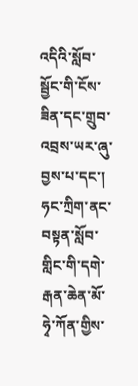འདིའི་སློབ་སྦྱོང་གི་ངོས་ཟིན་དང་གྲུབ་འབྲས་ཡར་ཞུ་བྱས་པ་དང་།  ཧང་ཀྲིག་ནང་བསྟན་སློབ་གླིང་གི་དགེ་རྒན་ཆེན་མོ་ཧྭེ་ཀོན་གྱིས་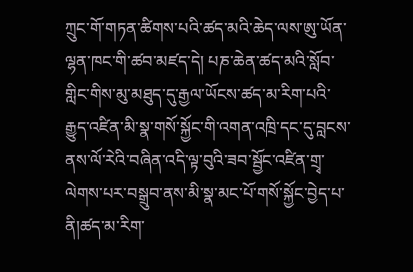ཀྲུང་གོ་གཏན་ཚིགས་པའི་ཚད་མའི་ཆེད་ལས་ཨུ་ཡོན་ལྷན་ཁང་གི་ཚབ་མཛད་དེ། པཎ་ཆེན་ཚད་མའི་སློབ་གླིང་གིས་མུ་མཐུད་དུ་རྒྱལ་ཡོངས་ཚད་མ་རིག་པའི་རྒྱུད་འཛིན་མི་སྣ་གསོ་སྐྱོང་གི་འགན་འཁྲི་དང་དུ་བླངས་ནས་ལོ་རེའི་བཞིན་འདི་ལྟ་བུའི་ཟབ་སྦྱོང་འཛིན་གྲྭ་ལེགས་པར་བསྒྲུབ་ནས་མི་སྣ་མང་པོ་གསོ་སྐྱོང་བྱེད་པ་ནི།ཚད་མ་རིག་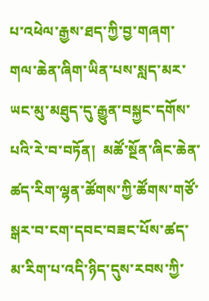པ་འཕེལ་རྒྱས་ཐད་ཀྱི་བྱ་གཞག་གལ་ཆེན་ཞིག་ཡིན་པས་སླད་མར་ཡང་མུ་མཐུད་དུ་རྒྱུན་བསྐྱང་དགོས་པའི་རེ་བ་བཏོན།  མཚོ་སྔོན་ཞིང་ཆེན་ཚད་རིག་ལྷན་ཚོགས་ཀྱི་ཚོགས་གཙོ་སྒར་བ་ངག་དབང་བཟང་པོས་ཚད་མ་རིག་པ་འདི་ཉིད་དུས་རབས་ཀྱི་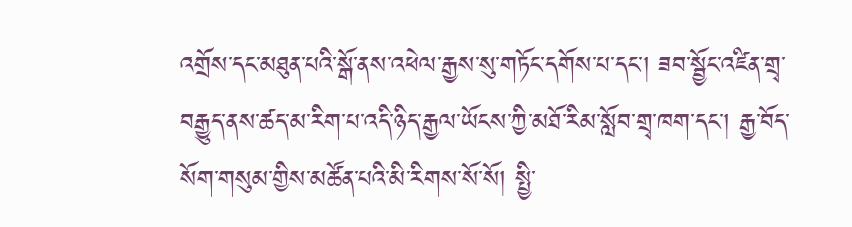འགྲོས་དང་མཐུན་པའི་སྒོ་ནས་འཕེལ་རྒྱས་སུ་གཏོང་དགོས་པ་དང་། ཟབ་སྦྱོང་འཛིན་གྲྭ་བརྒྱུད་ནས་ཚད་མ་རིག་པ་འདི་ཉིད་རྒྱལ་ཡོངས་ཀྱི་མཐོ་རིམ་སློབ་གྲྭ་ཁག་དང་། རྒྱ་བོད་སོག་གསུམ་གྱིས་མཚོན་པའི་མི་རིགས་སོ་སོ། སྤྱི་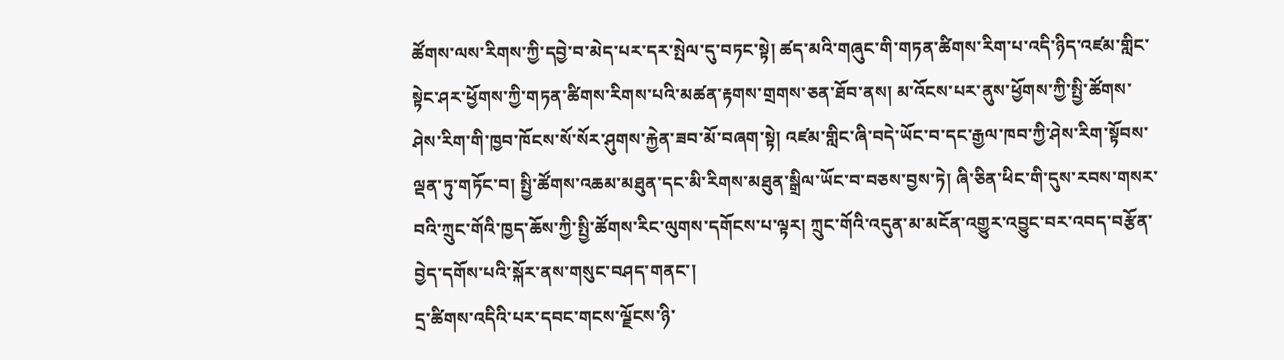ཚོགས་ལས་རིགས་ཀྱི་དབྱེ་བ་མེད་པར་དར་སྤེལ་དུ་བཏང་སྟེ། ཚད་མའི་གཞུང་གི་གཏན་ཚིགས་རིག་པ་འདི་ཉིད་འཛམ་གླིང་སྟེང་ཤར་ཕྱོགས་ཀྱི་གཏན་ཚིགས་རིགས་པའི་མཚན་རྟགས་གྲགས་ཅན་ཐོབ་ནས། མ་འོངས་པར་ནུས་ཕྱོགས་ཀྱི་སྤྱི་ཚོགས་ཤེས་རིག་གི་ཁྱབ་ཁོངས་སོ་སོར་ཤུགས་རྐྱེན་ཟབ་མོ་བཞག་སྟེ། འཛམ་གླིང་ཞི་བདེ་ཡོང་བ་དང་རྒྱལ་ཁབ་ཀྱི་ཤེས་རིག་སྟོབས་ལྡན་ཏུ་གཏོང་བ། སྤྱི་ཚོགས་འཆམ་མཐུན་དང་མི་རིགས་མཐུན་སྒྲིལ་ཡོང་བ་བཅས་བྱས་ཏེ། ཞི་ཅིན་ཕིང་གི་དུས་རབས་གསར་བའི་ཀྲུང་གོའི་ཁྱད་ཆོས་ཀྱི་སྤྱི་ཚོགས་རིང་ལུགས་དགོངས་པ་ལྟར། ཀྲུང་གོའི་འདུན་མ་མངོན་འགྱུར་འབྱུང་བར་འབད་བརྩོན་བྱེད་དགོས་པའི་སྐོར་ནས་གསུང་བཤད་གནང་།
དྲ་ཚིགས་འདིའི་པར་དབང་གངས་ལྗོངས་ཉི་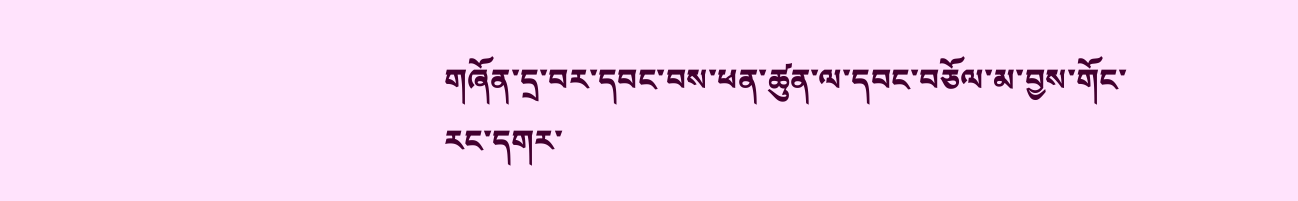གཞོན་དྲ་བར་དབང་བས་ཕན་ཚུན་ལ་དབང་བཅོལ་མ་བྱས་གོང་རང་དགར་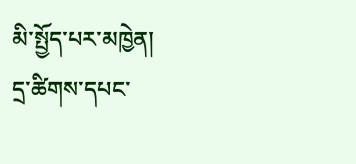མི་སྤྱོད་པར་མཁྱེན།
དྲ་ཚིགས་དཔང་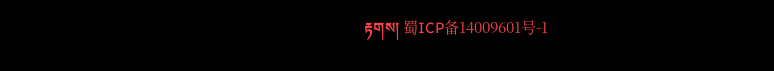རྟགས། 蜀ICP备14009601号-1